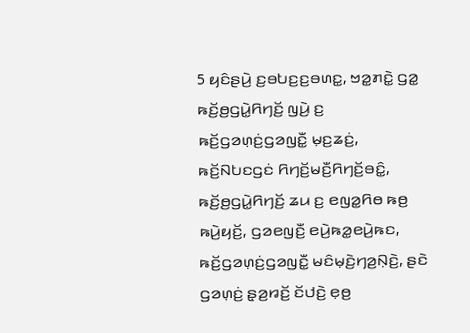5 ꤟꤢꤨꤔꤣꤧ꤬ ꤢ꤬ꤋꤝꤢ꤬ꤢ꤬ꤋꤛꤢ꤭, ꤠꤤ꤭ꤊꤢꤧ꤭ ꤞꤤ꤭ ꤒꤢꤩ꤬ꤥ꤬ꤞꤣꤧ꤭ꤖꤚꤢꤩ꤬ ꤜꤣꤧ꤬ ꤢ꤬ ꤒꤢꤩ꤬ꤞꤤꤛ꤫ꤢꤦ꤬ꤞꤤꤜꤢꤪ꤭ ꤗ꤫ꤢ꤬ꤘꤢꤦ꤬, ꤒꤢꤩ꤬ꤡꤝꤢꤞꤢꤦ ꤖꤚꤢꤩ꤬ꤗꤢꤪ꤬ꤖꤚꤢꤩ꤬ꤋꤢꤨ꤭, ꤒꤢꤩ꤬ꤥ꤬ꤞꤣꤧ꤭ꤖꤚꤢꤩ꤬ ꤘꤣ ꤢ꤬ ꤕꤜꤤ꤭ꤖꤥ ꤒꤥ꤬ ꤒꤣꤧ꤬ꤟꤢꤩ꤬, ꤞꤤꤕꤜꤢꤪ꤬ ꤕꤣꤧ꤬ꤒꤤ꤭ꤕꤣꤧ꤬ꤒꤢ, ꤒꤢꤩ꤬ꤞꤤꤛ꤫ꤢꤦ꤬ꤞꤤꤜꤢꤪ꤭ ꤗꤢꤨꤗ꤫ꤢꤧ꤬ꤚꤤ꤬ꤡ꤫ꤢꤧ꤬, ꤔꤢꤧ ꤞꤤꤛ꤫ꤢꤦ꤬ ꤔ꤫ꤤ꤬ꤙꤢꤩ꤬ ꤢꤩꤓꤢꤧ꤬ ꤕ꤫ꤥ꤬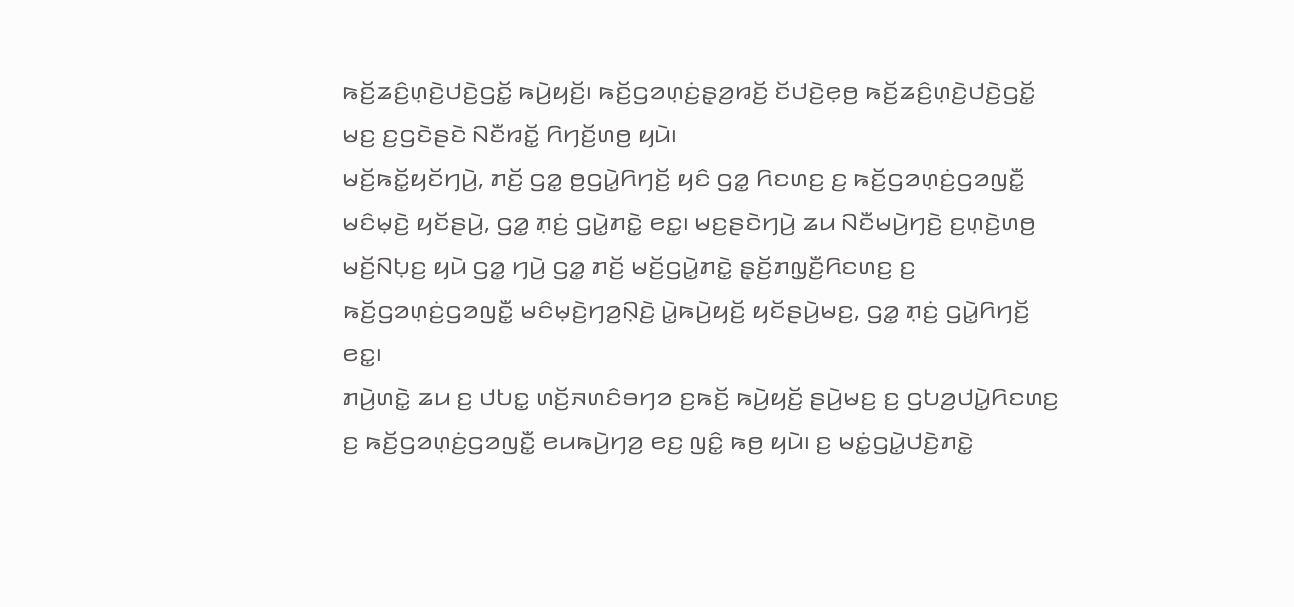ꤒꤢꤩ꤬ꤘꤢꤨ꤬ꤛ꤫ꤢꤧ꤬ꤓꤢꤧ꤬ꤞꤢꤩ꤭ ꤒꤣꤧ꤬ꤟꤢꤩ꤬꤯ ꤒꤢꤩ꤬ꤞꤤꤛ꤫ꤢꤦ꤬ꤔ꤫ꤤ꤬ꤙꤢꤩ꤬ ꤢꤩꤓꤢꤧ꤬ꤕ꤫ꤥ꤬ ꤒꤢꤩ꤬ꤘꤢꤨ꤬ꤛ꤫ꤢꤧ꤬ꤓꤢꤧ꤬ꤞꤢꤩ꤭ ꤗꤢ꤬ ꤢ꤬ꤞꤢꤧꤔꤢꤧ ꤡꤢꤪꤙꤢꤩ꤭ ꤖꤚꤢꤩ꤬ꤛꤥ꤬ ꤟꤣꤧ꤯
ꤗꤢꤩ꤬ꤒꤢꤩ꤭ꤟꤢꤩꤚꤣꤧ꤬, ꤊꤢꤩ꤬ ꤞꤤ꤭ ꤥ꤬ꤞꤣꤧ꤭ꤖꤚꤢꤩ꤬ ꤟꤢꤨ ꤞꤤ꤭ ꤖꤢꤛꤢ꤬ ꤢ꤬ ꤒꤢꤩ꤬ꤞꤤꤛ꤫ꤢꤦ꤬ꤞꤤꤜꤢꤪ꤭ ꤗꤢꤨꤗ꤫ꤢꤧ꤬ ꤟꤢꤩꤔꤣꤧ꤬, ꤞꤤ꤭ ꤊ꤫ꤢꤦ꤬ ꤞꤣꤧ꤭ꤊꤢꤧ꤭ ꤕꤢ꤭꤯ ꤗꤢ꤬ꤔꤢꤧꤚꤣꤧ꤬ ꤘꤣ ꤡꤢꤪꤗꤣꤧ꤬ꤚꤢꤧ꤬ ꤢ꤬ꤛ꤫ꤢꤧ꤬ꤛꤥ꤬ ꤗꤢꤩ꤬ꤡꤝ꤫ꤢ꤬ ꤟꤣꤧ ꤞꤤ꤭ ꤚꤣꤧ꤬ ꤞꤤ꤭ ꤊꤢꤩ꤬ ꤗꤢꤩ꤬ꤞꤣꤧ꤭ꤊꤢꤧ꤭ ꤔ꤫ꤢꤩ꤬ꤊꤜ꤫ꤢꤪ꤬ꤖꤢꤛꤢ꤬ ꤢ꤬ ꤒꤢꤩ꤬ꤞꤤꤛ꤫ꤢꤦ꤬ꤞꤤꤜꤢꤪ꤭ ꤗꤢꤨꤗ꤫ꤢꤧ꤬ꤚꤤ꤬ꤡ꤫ꤢꤧ꤬ ꤣꤧ꤭ꤒꤣꤧ꤬ꤟꤢꤩ꤬ ꤟꤢꤩꤔꤣꤧ꤬ꤗꤢ꤬, ꤞꤤ꤭ ꤊ꤫ꤢꤦ꤬ ꤞꤣꤧ꤭ꤖꤚꤢꤩ꤬ ꤕꤢ꤭꤯
ꤊꤣꤧ꤬ꤛꤢꤧ꤭ ꤘꤣ ꤢ꤬ ꤓꤝꤢ꤭ ꤛꤢꤩ꤬ꤏꤛꤢꤨꤋꤚꤤ ꤢ꤬ꤒꤢꤩ꤬ ꤒꤣꤧ꤬ꤟꤢꤩ꤬ ꤔꤣꤧ꤬ꤗꤢ꤬ ꤢ꤬ ꤞꤝꤤ꤬ꤓꤣꤧ꤭ꤖꤢꤛꤢ꤬ ꤢ꤬ ꤒꤢꤩ꤬ꤞꤤꤛ꤫ꤢꤦ꤬ꤞꤤꤜꤢꤪ꤭ ꤕꤣꤒꤣꤧ꤬ꤚꤤ꤬ ꤕꤢ꤬ ꤜꤢꤨ꤭ ꤒꤥ꤬ ꤟꤣꤧ꤯ ꤢ꤬ ꤗꤢꤦ꤭ꤞꤣꤧ꤭ꤓꤢꤧ꤬ꤊꤢꤧ꤭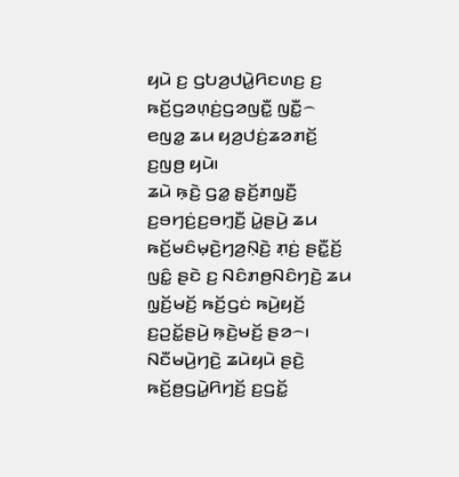ꤟꤣꤧ ꤢ꤬ ꤞꤝꤤ꤬ꤓꤣꤧ꤭ꤖꤢꤛꤢ꤬ ꤢ꤬ ꤒꤢꤩ꤬ꤞꤤꤛ꤫ꤢꤦ꤬ꤞꤤꤜꤢꤪ꤭ ꤜꤢꤪ꤭꤮ ꤕꤜꤤ꤭ ꤘꤣ ꤟꤤ꤬ꤓꤢꤦ꤬ꤘꤤꤊꤢꤩ꤬ ꤢ꤬ꤜꤥ꤬ ꤟꤣꤧ꤯
ꤘꤣꤧ ꤒ꤫ꤢꤧ꤬ ꤞꤤ꤭ ꤔ꤫ꤢꤩ꤬ꤊꤜ꤫ꤢꤪ꤬ ꤢ꤬ꤋꤚꤢꤦ꤬ꤢ꤬ꤋꤚ꤫ꤢꤪ꤬ ꤣꤧ꤭ꤔꤣꤧ꤬ ꤘꤣ ꤒꤢꤩ꤬ꤗꤢꤨꤗ꤫ꤢꤧ꤬ꤚꤤ꤬ꤡ꤫ꤢꤧ꤬ ꤊ꤫ꤢꤦ꤬ ꤔꤢꤪ꤭ꤢꤩ꤬ ꤜꤢꤨ꤭ ꤔꤢꤧ ꤢ꤬ ꤡꤢꤨꤊꤥ꤬ꤡꤢꤨꤚꤢꤧ꤬ ꤘꤣ ꤜ꤫ꤢꤩ꤬ꤗꤢꤩ꤬ ꤒꤢꤩ꤬ꤞꤢꤦ ꤒꤣꤧ꤬ꤟꤢꤩ꤬ ꤢ꤬ꤑꤢꤩ꤭ꤔꤣꤧ꤬ ꤒ꤫ꤢꤧ꤬ꤗꤢꤩ꤬ ꤔꤤ꤮꤯ ꤡꤢꤪꤗꤣꤧ꤬ꤚꤢꤧ꤬ ꤘꤣꤧꤟꤣꤧ ꤔꤢꤧ꤬ ꤒꤢꤩ꤬ꤥ꤬ꤞꤣꤧ꤭ꤖꤚꤢꤩ꤬ ꤢ꤬ꤞꤢꤩ꤭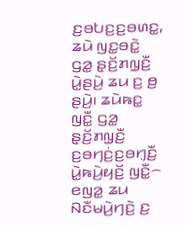ꤢ꤬ꤋꤝꤢ꤬ꤢ꤬ꤋꤛꤢ꤭, ꤘꤣꤧ ꤜꤢ꤭ꤋꤢꤧ꤭ ꤞꤤ꤭ ꤔ꤫ꤢꤩ꤬ꤊꤜ꤫ꤢꤪ꤬ ꤣꤧ꤭ꤔꤣꤧ꤬ ꤘꤣ ꤢ꤬ ꤥ꤬ ꤔꤣꤧ꤬꤯ ꤘꤣꤧꤒꤢ꤭ ꤜꤢꤪ꤭ ꤞꤤ꤭ ꤔ꤫ꤢꤩ꤬ꤊꤜ꤫ꤢꤪ꤬ ꤢ꤬ꤋꤚꤢꤦ꤬ꤢ꤬ꤋꤚ꤫ꤢꤪ꤬ ꤣꤧ꤭ꤒꤣꤧ꤬ꤟꤢꤩ꤬ ꤜꤢꤪ꤭꤮ ꤕꤜꤤ꤭ ꤘꤣ ꤡꤢꤪꤗꤣꤧ꤬ꤚꤢꤧ꤬ ꤢ꤬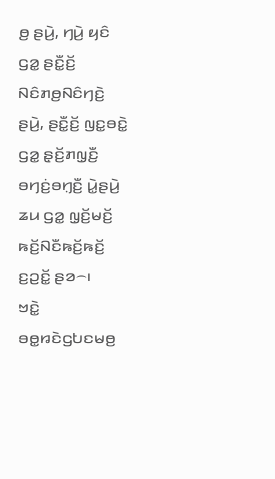ꤥ꤬ ꤔꤣꤧ꤬, ꤚꤣꤧ꤬ ꤟꤢꤨ ꤞꤤ꤭ ꤔꤢꤪ꤭ꤢꤩ꤬ ꤡꤢꤨꤊꤥ꤬ꤡꤢꤨꤚꤢꤧ꤬ ꤔꤣꤧ꤬, ꤔꤢꤪ꤭ꤢꤩ꤬ ꤜꤢ꤭ꤋꤢꤧ꤭ ꤞꤤ꤭ ꤔ꤫ꤢꤩ꤬ꤊꤜ꤫ꤢꤪ꤬ ꤋꤚꤢꤦ꤬ꤋꤚ꤫ꤢꤪ꤬ ꤣꤧ꤭ꤔꤣꤧ꤬ ꤘꤣ ꤞꤤ꤭ ꤜ꤫ꤢꤩ꤬ꤗꤢꤩ꤬ ꤒꤢꤩ꤬ꤡꤢꤪꤒꤢꤩ꤬ꤒꤢꤩ꤬ ꤢ꤬ꤑꤢꤩ꤭ ꤔꤤ꤮꤯
ꤠꤢꤧ꤭ ꤋꤥ꤭ꤙꤢꤧꤞꤝꤢꤗꤥ꤬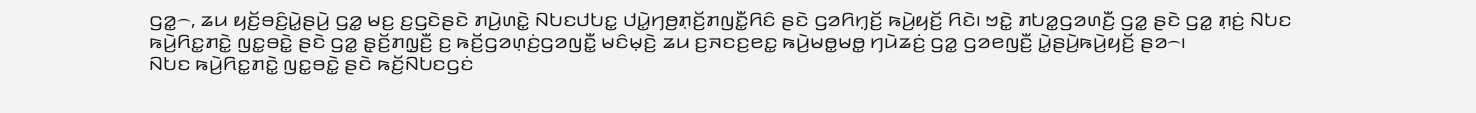ꤞꤤ꤭꤮, ꤘꤣ ꤟꤢꤩ꤬ꤋꤢꤨ꤬ꤣꤧ꤭ꤔꤣꤧ꤬ ꤞꤤ꤭ ꤗꤢ꤬ ꤢ꤬ꤞꤢꤧꤔꤢꤧ ꤊꤣꤧ꤬ꤛꤢꤧ꤭ ꤡꤝꤢꤓꤝꤢ꤭ ꤓꤣꤧ꤭ꤚꤥ꤬ꤊ꤫ꤢꤩ꤬ꤊꤜꤢꤪ꤭ꤖꤢꤨ ꤔꤢꤧ ꤞꤤꤖꤚ꤫ꤢꤩ꤬ ꤒꤣꤧ꤬ꤟꤢꤩ꤬ ꤖꤢꤧ꤯ ꤠꤢꤧ꤭ ꤊꤝꤤ꤭ꤞꤤꤛꤢꤪ꤬ ꤞꤤ꤭ ꤔꤢꤧ ꤞꤤ꤭ ꤊ꤫ꤢꤦ꤬ ꤡꤝꤢ ꤒꤣꤧ꤬ꤖꤢ꤭ꤊꤢꤧ꤭ ꤜꤢ꤭ꤋꤢꤧ꤭ ꤔꤢꤧ ꤞꤤ꤭ ꤔ꤫ꤢꤩ꤬ꤊꤜ꤫ꤢꤪ꤬ ꤢ꤬ ꤒꤢꤩ꤬ꤞꤤꤛ꤫ꤢꤦ꤬ꤞꤤꤜꤢꤪ꤭ ꤗꤢꤨꤗ꤫ꤢꤧ꤬ ꤘꤣ ꤢ꤬ꤏꤢꤢ꤬ꤕꤢ꤭ ꤒꤣꤧ꤬ꤗꤥ꤭ꤗꤥ꤭ ꤚꤣꤧꤘꤢꤦ꤬ ꤞꤤ꤭ ꤞꤤꤕꤜꤢꤪ꤬ ꤣꤧ꤭ꤔꤣꤧ꤬ꤒꤣꤧ꤬ꤟꤢꤩ꤬ ꤔꤤ꤮꤯
ꤡꤝꤢ ꤒꤣꤧ꤬ꤖꤢ꤭ꤊꤢꤧ꤭ ꤜꤢ꤭ꤋꤢꤧ꤭ ꤔꤢꤧ ꤒꤢꤩ꤬ꤡꤝꤢꤞꤢꤦ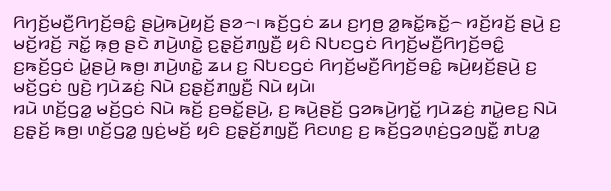ꤖꤚꤢꤩ꤬ꤗꤢꤪ꤬ꤖꤚꤢꤩ꤬ꤋꤢꤨ꤭ ꤔꤣꤧ꤬ꤒꤣꤧ꤬ꤟꤢꤩ꤬ ꤔꤤ꤮꤯ ꤒꤢꤩ꤬ꤞꤢꤦ ꤘꤣ ꤢ꤬ꤚꤥ꤬ ꤤ꤭ꤒꤢꤩ꤭ꤒꤢꤩ꤭꤮ ꤙꤢꤩ꤬ꤙꤢꤩ꤬ ꤔꤣꤧ꤬ ꤢ꤬ ꤗꤢꤩ꤬ꤙꤢꤩ꤬ ꤏꤢꤩ꤭ ꤒ꤫ꤥ꤬ ꤔꤢꤧ ꤊꤣꤧ꤬ꤛꤢꤧ꤭ ꤢ꤬ꤔ꤫ꤢꤩ꤬ꤊꤜ꤫ꤢꤪ꤬ ꤟꤢꤨ ꤡꤝꤢꤞꤢꤦ ꤖꤚꤢꤩ꤬ꤗꤢꤪ꤬ꤖꤚꤢꤩ꤬ꤋꤢꤨ꤭ ꤢ꤬ꤒꤢꤩ꤬ꤞꤢꤦ ꤣꤧ꤭ꤔꤣꤧ꤬ ꤒꤥ꤬꤯ ꤊꤣꤧ꤬ꤛꤢꤧ꤭ ꤘꤣ ꤢ꤬ ꤡꤝꤢꤞꤢꤦ ꤖꤚꤢꤩ꤬ꤗꤢꤪ꤬ꤖꤚꤢꤩ꤬ꤋꤢꤨ꤭ ꤒꤣꤧ꤬ꤟꤢꤩ꤬ꤔꤣꤧ꤬ ꤢ꤬ ꤗꤢꤩ꤬ꤞꤢꤦ ꤜꤢꤧ꤬ ꤚꤣꤧꤘꤢꤦ꤬ ꤡꤣꤧ ꤢ꤬ꤔ꤫ꤢꤩ꤬ꤊꤜ꤫ꤢꤪ꤬ ꤡꤣꤧ ꤟꤣꤧ꤯
ꤙꤣꤧ ꤛꤢꤩ꤬ꤞꤤ꤭ ꤗꤢꤩ꤬ꤞꤢꤦ ꤡꤣꤧ ꤒꤢꤩ꤬ ꤢ꤬ꤋꤢꤩ꤭ꤔꤣꤧ꤬, ꤢ꤬ ꤒꤣꤧ꤬ꤔꤢꤩ꤬ ꤞꤤꤒꤣꤧ꤬ꤚꤢꤩ꤭ ꤚꤣꤧꤘꤢꤦ꤬ ꤊꤣꤧ꤭ꤕꤢ꤬ ꤡꤣꤧ ꤢ꤬ꤔ꤫ꤢꤩ꤬ ꤒꤥ꤬꤯ ꤛꤢꤩ꤬ꤞꤤ꤭ ꤜꤢꤦ꤬ꤗꤢꤩ꤬ ꤟꤢꤨ ꤢ꤬ꤔ꤫ꤢꤩ꤬ꤊꤜ꤫ꤢꤪ꤬ ꤖꤢꤛꤢ꤬ ꤢ꤬ ꤒꤢꤩ꤬ꤞꤤꤛ꤫ꤢꤦ꤬ꤞꤤꤜꤢꤪ꤭ ꤊꤝꤤ꤭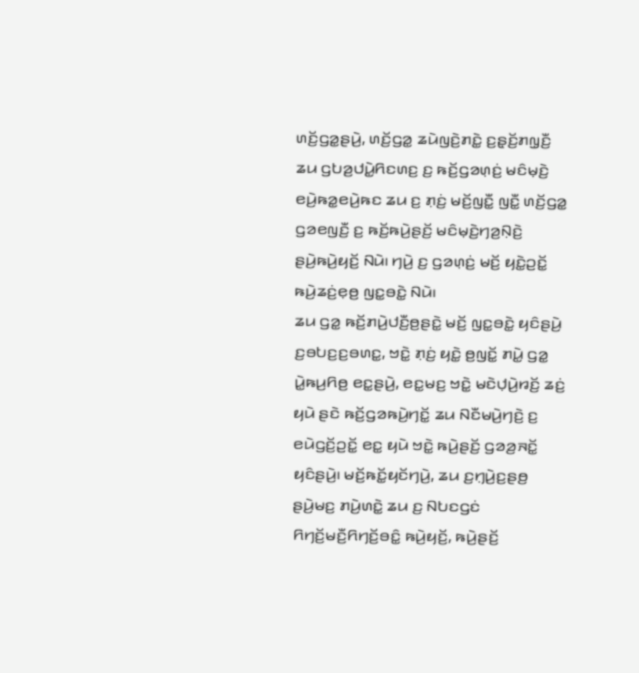ꤛꤢꤩ꤬ꤞꤤ꤭ꤔꤣꤧ꤬, ꤛꤢꤩ꤬ꤞꤤ꤭ ꤘꤣꤧꤜꤢꤧ꤬ꤊꤢꤧ꤭ ꤢ꤬ꤔ꤫ꤢꤩ꤬ꤊꤜ꤫ꤢꤪ꤬ ꤘꤣ ꤞꤝꤤ꤬ꤓꤣꤧ꤭ꤖꤢꤛꤢ꤬ ꤢ꤬ ꤒꤢꤩ꤬ꤞꤤꤛ꤫ꤢꤦ꤬ ꤗꤢꤨꤗ꤫ꤢꤧ꤬ ꤕꤣꤧ꤬ꤒꤤ꤭ꤕꤣꤧ꤬ꤒꤢ ꤘꤣ ꤢ꤬ ꤊ꤫ꤢꤦ꤬ ꤗꤢꤩ꤬ꤜꤢꤪ꤭ ꤜꤢꤪ꤭ ꤛꤢꤩ꤬ꤞꤤ꤭ ꤞꤤꤕꤜꤢꤪ꤬ ꤢ꤬ ꤒꤢꤩ꤬ꤒꤣꤧ꤬ꤔꤢꤩ꤬ ꤗꤢꤨꤗ꤫ꤢꤧ꤬ꤚꤤ꤬ꤡ꤫ꤢꤧ꤬ ꤔꤣꤧ꤬ꤒꤣꤧ꤬ꤟꤢꤩ꤬ ꤡꤣꤧ꤯ ꤚꤣꤧ꤬ ꤢ꤬ ꤞꤤꤛ꤫ꤢꤦ꤬ ꤗꤢꤩ꤬ ꤟꤢꤧ꤭ꤑꤢꤩ꤭ ꤒꤣꤧ꤬ꤘꤢꤦ꤬ꤕ꤫ꤥ꤬ ꤜꤢ꤭ꤋꤢꤧ꤭ ꤡꤣꤧ꤯
ꤘꤣ ꤞꤤ꤭ ꤒꤢꤩ꤬ꤊꤣꤧ꤬ꤓꤢꤪ꤬ꤥ꤬ꤔꤢꤧ꤭ ꤗꤢꤩ꤬ ꤜꤢ꤭ꤋꤢꤧ꤭ ꤟꤢꤨꤔꤣꤧ꤬ ꤢ꤬ꤋꤝꤢ꤬ꤢ꤬ꤋꤛꤢ꤭, ꤠꤢꤧ꤭ ꤊ꤫ꤢꤦ꤬ ꤟꤢꤧ꤭ ꤥ꤬ꤜꤢꤩ꤭ ꤊꤣꤧ꤭ ꤞꤤ꤭ ꤣꤧ꤭ꤒꤣ꤬ꤖꤥ꤬ ꤕꤢ꤭ꤔꤣꤧ꤬, ꤕꤢ꤭ꤗꤢ꤬ ꤠꤢꤧ꤭ ꤗꤢꤧꤓ꤫ꤣꤧ꤬ꤙꤢꤩ꤬ ꤘꤢꤦ꤬ ꤟꤣꤧ ꤔꤢꤧ ꤒꤢꤩ꤬ꤞꤤꤒꤣꤧ꤬ꤚꤢꤩ꤭ ꤘꤣ ꤡꤢꤪꤗꤣꤧ꤬ꤚꤢꤧ꤬ ꤢ꤬ ꤕꤣꤧꤞꤢꤩ꤬ꤑꤢꤩ꤭ ꤕꤢ꤭ ꤟꤣꤧ ꤠꤢꤧ꤭ ꤒꤣꤧ꤬ꤔꤢꤩ꤬ ꤞꤤꤤ꤬ꤏꤢꤩ꤭ ꤟꤢꤨꤔꤣꤧ꤬꤯ ꤗꤢꤩ꤬ꤒꤢꤩ꤭ꤟꤢꤩꤚꤣꤧ꤬, ꤘꤣ ꤢ꤬ꤚ꤫ꤣꤧ꤬ꤢ꤬ꤔꤥ꤬ ꤔꤣꤧ꤬ꤗꤢ꤬ ꤊꤣꤧ꤬ꤛꤢꤧ꤭ ꤘꤣ ꤢ꤬ ꤡꤝꤢꤞꤢꤦ ꤖꤚꤢꤩ꤬ꤗꤢꤪ꤬ꤖꤚꤢꤩ꤬ꤋꤢꤨ꤭ ꤒꤣꤧ꤬ꤟꤢꤩ꤬, ꤒꤣꤧ꤬ꤔꤢꤩ꤬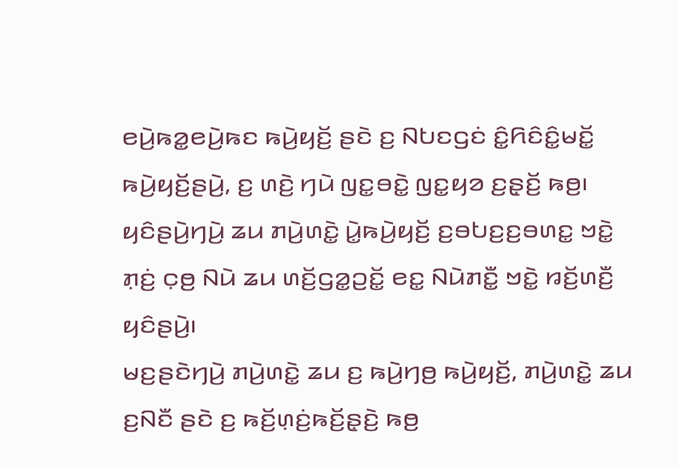ꤕꤣꤧ꤬ꤒꤤ꤭ꤕꤣꤧ꤬ꤒꤢ ꤒꤣꤧ꤬ꤟꤢꤩ꤬ ꤔꤢꤧ ꤢ꤬ ꤡꤝꤢꤞꤢꤦ ꤢꤨ꤭ꤖꤢꤨꤢꤨ꤭ꤗꤢꤩ꤭ ꤒꤣꤧ꤬ꤟꤢꤩ꤬ꤔꤣꤧ꤬, ꤢ꤬ ꤛꤢꤧ꤬ ꤚꤣꤧ ꤜꤢ꤭ꤋꤢꤧ꤭ ꤜꤢ꤭ꤟꤤ ꤢ꤬ꤔ꤫ꤢꤩ꤬ ꤒꤥ꤬꤯ ꤟꤢꤨꤔꤣꤧ꤬ꤚꤣꤧ꤬ ꤘꤣ ꤊꤣꤧ꤬ꤛꤢꤧ꤭ ꤣꤧ꤭ꤒꤣꤧ꤬ꤟꤢꤩ꤬ ꤢ꤬ꤋꤝꤢ꤬ꤢ꤬ꤋꤛꤢ꤭ ꤠꤢꤧ꤭ ꤊ꤫ꤢꤦ꤬ ꤍ꤫ꤥ꤬ ꤡꤣꤧ ꤘꤣ ꤛꤢꤩ꤬ꤞꤤ꤭ꤑꤢꤩ꤭ ꤕꤢ꤭ ꤡꤣꤧꤊꤢꤪ꤭ ꤠꤢꤧ꤭ ꤙꤢꤩ꤬ꤛꤢꤪ꤬ ꤟꤢꤨꤔꤣꤧ꤬꤯
ꤗꤢ꤬ꤔꤢꤧꤚꤣꤧ꤬ ꤊꤣꤧ꤬ꤛꤢꤧ꤭ ꤘꤣ ꤢ꤬ ꤒꤣꤧ꤬ꤚꤥ꤬ ꤒꤣꤧ꤬ꤟꤢꤩ꤬, ꤊꤣꤧ꤬ꤛꤢꤧ꤭ ꤘꤣ ꤢ꤬ꤡꤢꤪ ꤔꤢꤧ ꤢ꤬ ꤒꤢꤩ꤬ꤛ꤫ꤢꤦ꤬ꤒꤢꤩ꤬ꤔ꤫ꤢꤧ꤬ ꤒꤥ꤬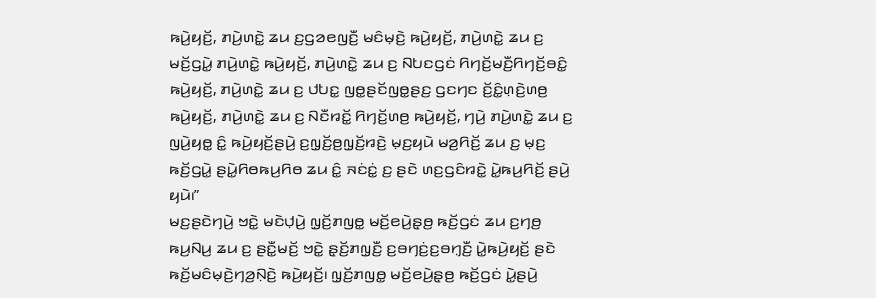ꤒꤣꤧ꤬ꤟꤢꤩ꤬, ꤊꤣꤧ꤬ꤛꤢꤧ꤭ ꤘꤣ ꤢ꤬ꤞꤤꤕꤜꤢꤪ꤬ ꤗꤢꤨꤗ꤫ꤢꤧ꤬ ꤒꤣꤧ꤬ꤟꤢꤩ꤬, ꤊꤣꤧ꤬ꤛꤢꤧ꤭ ꤘꤣ ꤢ꤬ ꤗꤢꤩ꤬ꤞꤣꤧ꤭ ꤊꤣꤧ꤬ꤛꤢꤧ꤭ ꤒꤣꤧ꤬ꤟꤢꤩ꤬, ꤊꤣꤧ꤬ꤛꤢꤧ꤭ ꤘꤣ ꤢ꤬ ꤡꤝꤢꤞꤢꤦ ꤖꤚꤢꤩ꤬ꤗꤢꤪ꤬ꤖꤚꤢꤩ꤬ꤋꤢꤨ꤭ ꤒꤣꤧ꤬ꤟꤢꤩ꤬, ꤊꤣꤧ꤬ꤛꤢꤧ꤭ ꤘꤣ ꤢ꤬ ꤓꤝꤢ꤭ ꤜꤥ꤭ꤔꤢꤩꤜꤥ꤭ꤔꤢ꤬ ꤞꤢꤚꤢ ꤢꤩ꤬ꤢꤨ꤭ꤛ꤫ꤢꤧ꤬ꤛꤥ꤬ ꤒꤣꤧ꤬ꤟꤢꤩ꤬, ꤊꤣꤧ꤬ꤛꤢꤧ꤭ ꤘꤣ ꤢ꤬ ꤡꤢꤪꤙꤢꤩ꤭ ꤖꤚꤢꤩ꤬ꤛꤥ꤬ ꤒꤣꤧ꤬ꤟꤢꤩ꤬, ꤚꤣꤧ꤬ ꤊꤣꤧ꤬ꤛꤢꤧ꤭ ꤘꤣ ꤢ꤬ ꤜꤣꤧ꤬ꤟꤥ꤭ ꤢꤨ꤭ ꤒꤣꤧ꤬ꤟꤢꤩ꤬ꤔꤣꤧ꤬ ꤢ꤬ꤜ꤫ꤢꤩ꤬ꤥ꤬ꤜ꤫ꤢꤩ꤬ꤙꤢꤧ꤬ ꤗ꤫ꤢ꤬ꤟꤣꤧ ꤗꤤ꤬ꤖꤢꤩ꤬ ꤘꤣ ꤢ꤬ ꤗ꤫ꤢ꤬ ꤒꤢꤩ꤬ꤞꤣꤧ꤭ ꤔꤣꤧ꤭ꤖꤥꤒꤣ꤬ꤖꤥ ꤘꤣ ꤢꤨ꤭ ꤏꤢꤦꤢꤦ꤭ ꤢ꤬ ꤔꤢꤧ ꤛꤢ꤬ꤞꤢꤨꤙꤢꤧ꤭ ꤣꤧ꤭ꤒꤣ꤬ꤖꤢꤩ꤬ ꤔꤣꤧ꤬ ꤟꤣꤧ꤯”
ꤗꤢ꤬ꤔꤢꤧꤚꤣꤧ꤬ ꤠꤢꤧ꤭ ꤗꤢꤧꤓ꤫ꤣꤧ꤬ ꤜ꤫ꤢꤩ꤬ꤊꤜꤥ꤭ ꤗꤢꤩ꤬ꤕꤣꤧ꤬ꤔ꤫ꤥ꤬ ꤒꤢꤩ꤬ꤞꤢꤦ ꤘꤣ ꤢ꤬ꤚꤥ꤬ ꤒꤣ꤬ꤡꤣ꤬ ꤘꤣ ꤢ꤬ ꤔꤢꤪ꤭ꤗꤢꤩ꤬ ꤠꤢꤧ꤭ ꤔ꤫ꤢꤩ꤬ꤊꤜ꤫ꤢꤪ꤬ ꤢ꤬ꤋꤚꤢꤦ꤬ꤢ꤬ꤋꤚ꤫ꤢꤪ꤬ ꤣꤧ꤭ꤒꤣꤧ꤬ꤟꤢꤩ꤬ ꤔꤢꤧ ꤒꤢꤩ꤬ꤗꤢꤨꤗ꤫ꤢꤧ꤬ꤚꤤ꤬ꤡ꤫ꤢꤧ꤬ ꤒꤣꤧ꤬ꤟꤢꤩ꤬꤯ ꤜ꤫ꤢꤩ꤬ꤊꤜꤥ꤭ ꤗꤢꤩ꤬ꤕꤣꤧ꤬ꤔ꤫ꤥ꤬ ꤒꤢꤩ꤬ꤞꤢꤦ ꤣꤧ꤭ꤔꤣꤧ꤬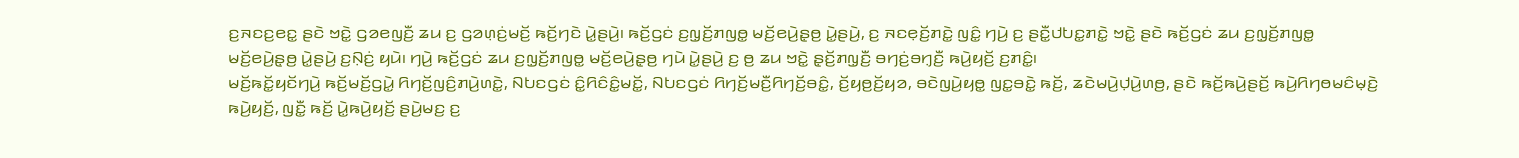ꤢ꤬ꤏꤢꤢ꤬ꤕꤢ꤭ ꤔꤢꤧ ꤠꤢꤧ꤭ ꤞꤤꤕꤜꤢꤪ꤬ ꤘꤣ ꤢ꤬ ꤞꤤꤛ꤫ꤢꤦ꤬ꤗꤢꤩ꤬ ꤒꤢꤩ꤬ꤚꤢꤧ ꤣꤧ꤭ꤔꤣꤧ꤬꤯ ꤒꤢꤩ꤬ꤞꤢꤦ ꤢ꤬ꤜ꤫ꤢꤩ꤬ꤊꤜꤥ꤭ ꤗꤢꤩ꤬ꤕꤣꤧ꤬ꤔ꤫ꤥ꤬ ꤣꤧ꤭ꤔꤣꤧ꤬, ꤢ꤬ ꤏꤢꤕ꤫ꤢꤩ꤬ꤊꤢꤧ꤭ ꤜꤢꤨ꤭ ꤚꤣꤧ꤬ ꤢ꤬ ꤔꤢꤪ꤭ꤓꤝꤢ꤭ꤊꤢꤧ꤭ ꤠꤢꤧ꤭ ꤔꤢꤧ ꤒꤢꤩ꤬ꤞꤢꤦ ꤘꤣ ꤢ꤬ꤜ꤫ꤢꤩ꤬ꤊꤜꤥ꤭ ꤗꤢꤩ꤬ꤕꤣꤧ꤬ꤔ꤫ꤥ꤬ ꤣꤧ꤭ꤔꤣꤧ꤬ ꤢ꤬ꤡ꤫ꤢꤦ꤬ ꤟꤣꤧ꤯ ꤚꤣꤧ꤬ ꤒꤢꤩ꤬ꤞꤢꤦ ꤘꤣ ꤢ꤬ꤜ꤫ꤢꤩ꤬ꤊꤜꤥ꤭ ꤗꤢꤩ꤬ꤕꤣꤧ꤬ꤔ꤫ꤥ꤬ ꤚꤣꤧ ꤣꤧ꤭ꤔꤣꤧ꤬ ꤢ꤬ ꤥ꤬ ꤘꤣ ꤠꤢꤧ꤭ ꤔ꤫ꤢꤩ꤬ꤊꤜ꤫ꤢꤪ꤬ ꤋꤚꤢꤦ꤬ꤋꤚ꤫ꤢꤪ꤬ ꤒꤣꤧ꤬ꤟꤢꤩ꤬ ꤢ꤬ꤊꤢꤨ꤭꤯
ꤗꤢꤩ꤬ꤒꤢꤩ꤭ꤟꤢꤩꤚꤣꤧ꤬ ꤒꤢꤩ꤬ꤗꤢꤩ꤬ꤞꤣꤧ꤭ ꤖꤚꤢꤩ꤬ꤜꤢꤨ꤬ꤊꤣꤧ꤬ꤛꤢꤧ꤭, ꤡꤝꤢꤞꤢꤦ ꤢꤨ꤭ꤖꤢꤨꤢꤨ꤭ꤗꤢꤩ꤭, ꤡꤝꤢꤞꤢꤦ ꤖꤚꤢꤩ꤬ꤗꤢꤪ꤬ꤖꤚꤢꤩ꤬ꤋꤢꤨ꤭, ꤢꤩ꤬ꤟꤥ꤬ꤢꤩ꤬ꤟꤤ, ꤋꤢꤧꤜꤣꤧ꤬ꤟꤥ꤭ ꤜꤢ꤭ꤋꤢꤧ꤭ ꤒꤢꤩ꤬, ꤘꤢꤧꤗꤣꤧ꤬ꤓ꤫ꤣꤧ꤬ꤛꤥ꤬, ꤔꤢꤧ ꤒꤢꤩ꤬ꤒꤣꤧ꤬ꤔꤢꤩ꤬ ꤒꤣꤧ꤬ꤖꤚꤥꤗꤢꤨꤗ꤫ꤢꤧ꤬ ꤒꤣꤧ꤬ꤟꤢꤩ꤬, ꤜꤢꤪ꤭ ꤒꤢꤩ꤬ ꤣꤧ꤭ꤒꤣꤧ꤬ꤟꤢꤩ꤬ ꤔꤣꤧ꤬ꤗꤢ꤬ ꤢ꤬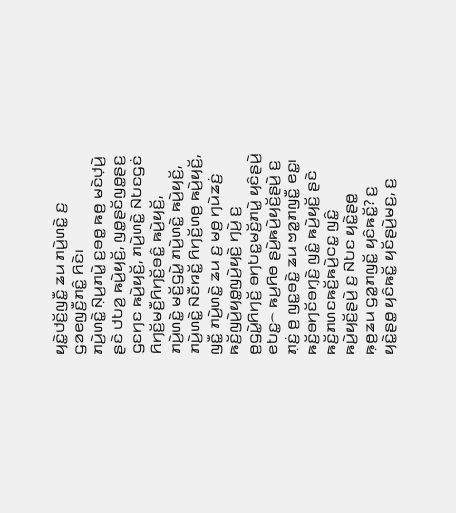ꤟꤢꤧ꤭ꤓꤢꤩ꤬ꤜꤢꤪ꤭ ꤘꤣ ꤊꤣꤧ꤬ꤛꤢꤧ꤭ ꤢ꤬ ꤞꤤꤕꤜꤢꤪ꤬ꤊꤢꤨ꤭ ꤖꤢꤧ꤯
ꤊꤣꤧ꤬ꤛꤢꤧ꤭ ꤡ꤫ꤣ꤬ꤊꤣꤧ꤭ ꤢ꤬ꤋꤥ꤭ ꤒꤥ꤬ ꤗꤢꤧꤓ꤫ꤣꤧ꤬ ꤔꤢꤧ ꤓꤝꤤ꤬ ꤒꤣꤧ꤬ꤟꤢꤩ꤬, ꤜꤥ꤭ꤔꤢꤩꤜꤥ꤭ꤔꤢ꤬ ꤞꤢꤚꤢ ꤒꤣꤧ꤬ꤟꤢꤩ꤬, ꤊꤣꤧ꤬ꤛꤢꤧ꤭ ꤡꤝꤢꤞꤢꤦ ꤖꤚꤢꤩ꤬ꤗꤢꤪ꤬ꤖꤚꤢꤩ꤬ꤋꤢꤨ꤭ ꤒꤣꤧ꤬ꤟꤢꤩ꤬, ꤊꤣꤧ꤬ꤛꤢꤧ꤭ ꤗꤢꤩ꤬ꤞꤣꤧ꤭ ꤊꤣꤧ꤬ꤛꤢꤧ꤭ ꤒꤣꤧ꤬ꤟꤢꤩ꤬, ꤊꤣꤧ꤬ꤛꤢꤧ꤭ ꤡꤢꤪꤙꤢꤩ꤭ ꤖꤚꤢꤩ꤬ꤛꤥ꤬ ꤒꤣꤧ꤬ꤟꤢꤩ꤬, ꤜꤢꤪ꤭ ꤊꤣꤧ꤬ꤛꤢꤧ꤭ ꤘꤣ ꤢ꤬ ꤗꤥ꤬ ꤚꤣꤧꤘꤢꤦ꤬ ꤒꤢꤩ꤬ꤜꤣꤧ꤬ꤟꤥ꤭ꤜꤣꤧ꤬ꤟꤢꤧ꤬ ꤚꤣꤧ꤬ ꤢ꤬ ꤥ꤬ꤞꤣꤧ꤭ꤖꤚꤢꤩ꤬ ꤋꤚꤝꤢ꤭ꤗꤢꤩ꤬ꤊꤣꤧ꤭ ꤟꤢꤨꤔꤣꤧ꤬ ꤕꤝꤢ꤭꤮ ꤒꤣ꤬ꤖꤥ ꤔꤣꤧ꤬ꤒꤣꤧ꤬ꤟꤢꤩ꤬ꤔꤣꤧ꤬ ꤢ꤬ ꤊ꤫ꤢꤦ꤬ ꤥ꤬ ꤜꤢ꤭ꤋꤢꤧ꤭ ꤘꤣ ꤠꤤ꤭ꤊꤜꤢꤪ꤭ ꤕꤢ꤭꤯
ꤒꤢꤩ꤬ꤋꤚꤢꤩꤋꤚ꤫ꤢꤧ꤬ ꤜꤢꤨ꤭ ꤒꤣꤧ꤬ꤟꤢꤩ꤬ ꤔꤢꤧ ꤒꤢꤩ꤬ꤊꤛꤢꤒꤢꤩ꤬ꤒꤣꤧ꤬ꤍꤢ꤭ ꤜꤢꤨ꤭ ꤒꤣꤧ꤬ꤟꤢꤩ꤬ꤔꤣꤧ꤬ ꤢ꤬ ꤡꤝꤢ ꤟꤢꤧ꤭ꤔꤥ꤭ ꤒ꤫ꤥ꤬ꤘꤣ ꤞꤤ꤭ꤊꤜꤢꤩ꤭ ꤟꤢꤨꤒꤢꤩ꤭? ꤢ꤬ ꤟꤢꤧ꤭ꤔꤥ꤭ ꤟꤢꤨꤒꤢꤩ꤭ ꤟꤢꤩꤔꤣꤧ꤬ꤗꤢ꤬, ꤢ꤬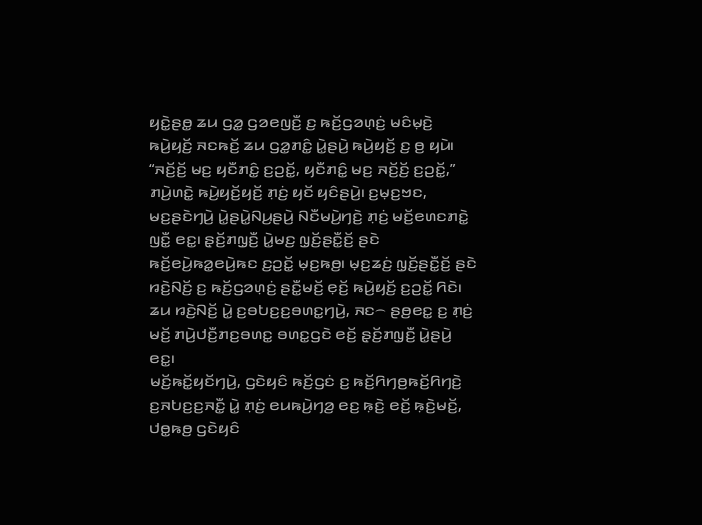ꤟꤢꤧ꤭ꤔꤥ꤭ ꤘꤣ ꤞꤤ꤭ ꤞꤤꤕꤜꤢꤪ꤬ ꤢ꤬ ꤒꤢꤩ꤬ꤞꤤꤛ꤫ꤢꤦ꤬ ꤗꤢꤨꤗ꤫ꤢꤧ꤬ ꤒꤣꤧ꤬ꤟꤢꤩ꤬ ꤏꤢꤒꤢꤩ꤬ ꤘꤣ ꤞꤤ꤭ꤊꤢꤨ꤭ ꤣꤧ꤭ꤔꤣꤧ꤬ ꤒꤣꤧ꤬ꤟꤢꤩ꤬ ꤢ꤬ ꤥ꤬ ꤟꤣꤧ꤯
“ꤏꤢꤩ꤬ꤢꤩ꤬ ꤗꤢ꤬ ꤟꤢꤪꤊꤢꤨ꤭ ꤢ꤬ꤑꤢꤩ꤭, ꤟꤢꤪꤊꤢꤨ꤭ ꤗꤢ꤬ ꤏꤢꤩ꤬ꤢꤩ꤬ ꤢ꤬ꤑꤢꤩ꤭,” ꤊꤣꤧ꤬ꤛꤢꤧ꤭ ꤒꤣꤧ꤬ꤟꤢꤩ꤬ꤟꤢꤩ꤬ ꤊ꤫ꤢꤦ꤬ ꤟꤢꤩ ꤟꤢꤨꤔꤣꤧ꤬꤯ ꤢ꤬ꤗ꤫ꤢ꤬ꤠꤢ, ꤗꤢ꤬ꤔꤢꤧꤚꤣꤧ꤬ ꤣꤧ꤭ꤔꤣꤧ꤭ꤡꤣ꤬ꤔꤣꤧ꤬ ꤡꤢꤪꤗꤣꤧ꤬ꤚꤢꤧ꤬ ꤊ꤫ꤢꤦ꤬ ꤗꤢꤩ꤬ꤕꤛꤢꤊꤢꤧ꤭ ꤜꤢꤪ꤭ ꤕꤢ꤭꤯ ꤔ꤫ꤢꤩ꤬ꤊꤜ꤫ꤢꤪ꤬ ꤣꤧ꤭ꤗꤢ꤬ ꤜ꤫ꤢꤩ꤬ꤔꤢꤪ꤭ꤢꤩ꤬ ꤔꤢꤧ ꤒꤢꤩ꤬ꤕꤣꤧ꤬ꤒꤤ꤭ꤕꤣꤧ꤬ꤒꤢ ꤢ꤬ꤑꤢꤩ꤭ ꤗ꤫ꤢ꤬ꤒꤥ꤬꤯ ꤗ꤫ꤢ꤬ꤘꤢꤦ꤬ ꤜ꤫ꤢꤩ꤬ꤔꤢꤪ꤭ꤢꤩ꤬ ꤔꤢꤧ ꤙꤢꤧ꤬ꤡꤢꤩ꤬ ꤢ꤬ ꤒꤢꤩ꤬ꤞꤤꤛ꤫ꤢꤦ꤬ ꤔꤢꤪ꤭ꤗꤢꤩ꤬ ꤕ꤫ꤢꤩ꤬ ꤒꤣꤧ꤬ꤟꤢꤩ꤬ ꤢ꤬ꤑꤢꤩ꤭ ꤖꤢꤧ꤯ ꤘꤣ ꤙꤢꤧ꤬ꤡꤢꤩ꤬ ꤣꤧ꤭ ꤢ꤬ꤋꤝꤢ꤬ꤢ꤬ꤋꤛꤢ꤭ꤚꤣꤧ꤬, ꤏꤢ꤮ ꤔꤥ꤬ꤕꤢ꤭ ꤢ꤬ ꤊ꤫ꤢꤦ꤬ ꤗꤢꤩ꤬ ꤊꤣꤧ꤬ꤓꤢꤪ꤬ꤊꤢ꤬ꤋꤛꤢ꤭ ꤋꤛꤢ꤭ꤞꤢꤧ ꤕꤢꤩ꤬ ꤔ꤫ꤢꤩ꤬ꤊꤜ꤫ꤢꤪ꤬ ꤣꤧ꤭ꤔꤣꤧ꤬ ꤕꤢ꤭꤯
ꤗꤢꤩ꤬ꤒꤢꤩ꤭ꤟꤢꤩꤚꤣꤧ꤬, ꤞꤢꤧꤟꤢꤨ ꤒꤢꤩ꤬ꤞꤢꤦ ꤢ꤬ ꤒꤢꤩ꤬ꤖꤚꤥ꤬ꤒꤢꤩ꤬ꤖꤚꤢꤧ꤬ ꤢ꤬ꤏꤝꤢ꤬ꤢ꤬ꤏꤢꤪ꤭ ꤣꤧ꤭ ꤊ꤫ꤢꤦ꤬ ꤕꤣꤒꤣꤧ꤬ꤚꤤ꤬ ꤕꤢ꤬ ꤒ꤫ꤢꤧ꤬ ꤕꤢꤩ꤬ ꤒ꤫ꤢꤧ꤬ꤗꤢꤩ꤬, ꤓꤥ꤭ꤒꤥ꤬ ꤞꤢꤧꤟꤢꤨ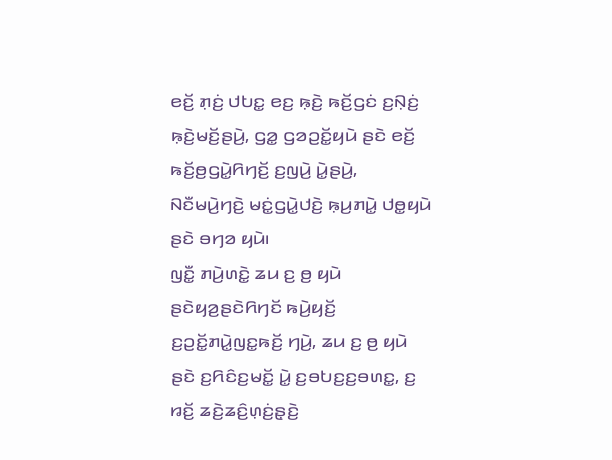ꤕꤢꤩ꤬ ꤊ꤫ꤢꤦ꤬ ꤓꤝꤢ꤭ ꤕꤢ꤬ ꤒ꤫ꤢꤧ꤬ ꤒꤢꤩ꤬ꤞꤢꤦ ꤢ꤬ꤡ꤫ꤢꤦ꤬ ꤒ꤫ꤢꤧ꤬ꤗꤢꤩ꤬ꤔꤣꤧ꤬, ꤞꤤ꤭ ꤞꤤꤑꤢꤩ꤭ꤟꤣꤧ ꤔꤢꤧ ꤕꤢꤩ꤬ ꤒꤢꤩ꤬ꤥ꤬ꤞꤣꤧ꤭ꤖꤚꤢꤩ꤬ ꤢ꤬ꤜꤣꤧ꤬ ꤣꤧ꤭ꤔꤣꤧ꤬, ꤡꤢꤪꤗꤣꤧ꤬ꤚꤢꤧ꤬ ꤗꤢꤦ꤭ꤞꤣꤧ꤭ꤓꤢꤧ꤬ ꤒ꤫ꤣ꤬ꤊꤣꤧ꤭ ꤓꤥ꤭ꤟꤣꤧ ꤔꤢꤧ ꤋꤚꤤ ꤟꤣꤧ꤯
ꤜꤢꤪ꤭ ꤊꤣꤧ꤬ꤛꤢꤧ꤭ ꤘꤣ ꤢ꤬ ꤥ꤬ ꤟꤣꤧ ꤔꤢꤧꤟꤤ꤬ꤔꤢꤧꤖꤚꤢꤩ ꤒꤣꤧ꤬ꤟꤢꤩ꤬ ꤢ꤬ꤑꤢꤩ꤭ꤊꤣꤧ꤭ꤜꤢ꤭ꤒꤢꤩ꤬ ꤚꤣꤧ꤬, ꤘꤣ ꤢ꤬ ꤥ꤬ ꤟꤣꤧ ꤔꤢꤧ ꤢ꤬ꤖꤢꤨꤢ꤬ꤗꤢꤩ꤭ ꤣꤧ꤭ ꤢ꤬ꤋꤝꤢ꤬ꤢ꤬ꤋꤛꤢ꤭, ꤢ꤬ ꤙꤢꤩ꤬ ꤘꤢꤧ꤬ꤘꤢꤨ꤬ꤛ꤫ꤢꤦ꤬ꤔ꤫ꤢꤧ꤬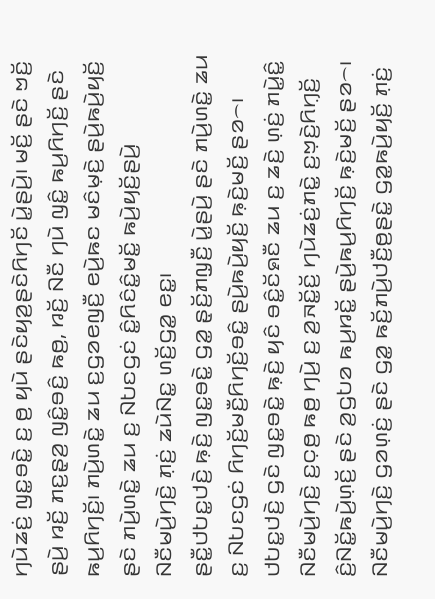ꤚꤣꤧꤘꤢꤦ꤬ ꤜꤢ꤭ꤋꤢꤧ꤭ ꤢ꤬ ꤥ꤬ ꤟꤣꤧ ꤔꤢꤧꤟꤤ꤬ꤔꤢꤧꤖꤚꤢꤩ ꤣꤧ꤭ꤔꤣꤧ꤬꤯ ꤗꤢꤩ꤬ ꤔꤢꤧ ꤠꤢꤩ꤬ ꤔꤣꤧ꤬ ꤙꤢꤩ꤬ ꤊꤢ꤬ꤔ꤫ꤤ꤬ ꤜꤢꤨ꤭ꤋꤢꤨ꤬ ꤒꤥ꤬, ꤙꤢꤩ꤬ ꤡꤢꤪ ꤚꤣꤧ ꤜꤢꤨ꤭ ꤒꤣ꤬ꤖꤚꤢꤩ꤬ ꤔꤢꤧ ꤒꤣ꤬ꤖꤚꤢꤩ꤬꤯ ꤊꤣꤧ꤬ꤛꤢꤧ꤭ ꤘꤣ ꤢ꤬ꤞꤤꤕꤜꤢꤪ꤬ ꤕꤣꤧ꤬ꤒꤢ ꤗꤢꤨꤗ꤫ꤢꤧ꤬ ꤔꤣꤧ꤬ꤒꤣꤧ꤬ꤟꤢꤩ꤬ ꤔꤢꤧ ꤊꤣꤧ꤬ꤛꤢꤧ꤭ ꤘꤣ ꤢ꤬ ꤡꤝꤢꤞꤢꤦ ꤢꤨ꤭ꤖꤢꤨꤢꤨ꤭ꤗꤢꤩ꤭ ꤒꤣꤧ꤬ꤟꤢꤩ꤬ꤔꤣꤧ꤬ ꤡꤢꤪꤗꤣꤧ꤬ꤚꤢꤧ꤬ ꤊ꤫ꤢꤦ꤬ ꤘꤣꤧꤡꤢ꤭ ꤛꤢꤩ꤬ꤞꤤ꤭ ꤕꤢ꤭꤯
ꤔꤢꤪ꤭ꤓꤝꤢ꤭ꤓꤢꤧ꤬ ꤒ꤫ꤢꤧ꤬ ꤜꤢ꤭ꤋꤢꤧ꤭ ꤞꤤ꤭ ꤔ꤫ꤢꤩ꤬ꤊꤜ꤫ꤢꤪ꤬ ꤣꤧ꤭ꤔꤣꤧ꤬ ꤔꤢꤧ ꤊꤣꤧ꤬ꤛꤢꤧ꤭ ꤘꤣ ꤢ꤬ ꤡꤝꤢꤞꤢꤦ ꤖꤚꤢꤩ꤬ꤗꤢꤪ꤬ꤖꤚꤢꤩ꤬ꤋꤢꤨ꤭ ꤔꤣꤧ꤬ꤒꤣꤧ꤬ꤟꤢꤩ꤬ ꤒ꤫ꤢꤧ꤬ꤗꤢꤩ꤬ ꤔꤤ꤮꤯ ꤓꤝꤢ꤭ꤓꤢꤧ꤬ ꤞꤢꤧ ꤜꤢ꤭ꤋꤢꤧ꤭ ꤒ꤫ꤢꤧ꤬ ꤟꤢꤨ ꤋꤢꤨ꤭ꤢꤩꤎꤢꤪ ꤘꤣ ꤢ꤬ ꤘꤢꤧ꤬ ꤛ꤫ꤢꤦ꤬ ꤊꤣꤧ꤭ꤢꤨ꤭ ꤡꤢꤪꤗꤣꤧ꤬ꤚꤢꤧ꤬ ꤢ꤬ꤍ꤫ꤥ꤬ ꤒꤥ꤬ ꤚꤣꤧ꤬ ꤢ꤬ ꤤ꤬ꤏꤢꤩ꤭ꤢꤩ꤬ ꤚꤣꤧꤘꤢꤦ꤬ꤊꤢꤧ꤭ ꤢ꤬ꤠ꤫ꤢꤧ꤬ꤖꤚ꤫ꤢꤩ꤬ ꤢꤨ꤬ꤡꤢꤩ꤭ꤒꤣꤧ꤬ꤛ꤫ꤢꤩ꤬ ꤔꤢꤧ ꤤ꤬ꤞꤝꤤ ꤒꤣ꤬ꤙꤢꤩ꤭ ꤔꤣꤧ꤬ꤒꤣ꤬ꤖꤚꤢꤩ꤬ ꤒ꤫ꤢꤧ꤬ꤗꤢꤩ꤬ ꤔꤤ꤮꤯
ꤡꤢꤪꤗꤣꤧ꤬ꤚꤢꤧ꤬ ꤞꤤꤛ꤫ꤢꤦ꤬ ꤔꤢꤧ ꤞꤤ꤭ ꤒꤢꤩ꤬ꤊꤣꤧ꤬ꤓꤢꤪ꤬ꤥ꤬ꤔꤢꤧ꤭ ꤞꤤ꤭ꤒꤣꤧ꤬ꤟꤢꤩ꤬ ꤊ꤫ꤢꤦ꤬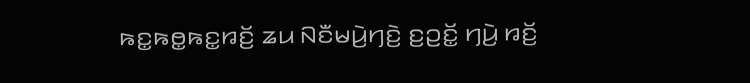ꤒꤢ꤭ꤒꤥ꤭ꤒꤢ꤭ꤙꤢꤩ꤬ ꤘꤣ ꤡꤢꤪꤗꤣꤧ꤬ꤚꤢꤧ꤬ ꤢ꤬ꤑꤢꤩ꤭ ꤚꤣꤧ꤬ ꤙꤢꤩ꤬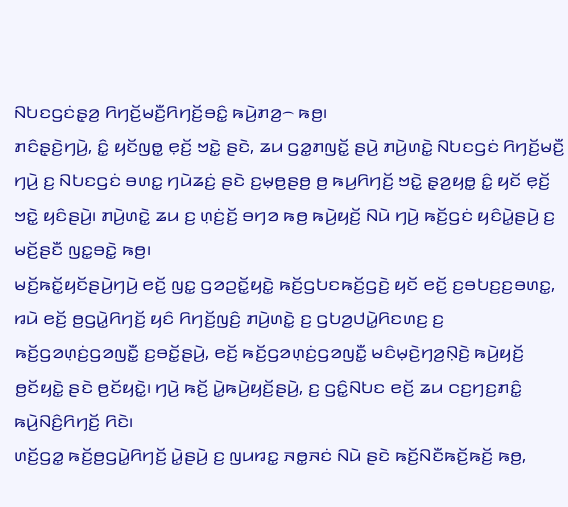ꤡꤝꤢꤞꤢꤦꤔ꤫ꤤ꤬ ꤖꤚꤢꤩ꤬ꤗꤢꤪ꤬ꤖꤚꤢꤩ꤬ꤋꤢꤨ꤭ ꤒꤣꤧ꤬ꤊꤤ꤬꤮ ꤒꤥ꤬꤯
ꤊꤢꤨꤔ꤫ꤢꤧ꤬ꤚꤣꤧ꤬, ꤢꤨ꤭ ꤟꤢꤩꤜꤥ꤭ ꤕ꤫ꤢꤩ꤬ ꤠꤢꤧ꤭ ꤔꤢꤧ, ꤘꤣ ꤞꤤ꤭ꤊꤜꤢꤩ꤭ ꤔꤣꤧ꤬ ꤊꤣꤧ꤬ꤛꤢꤧ꤭ ꤡꤝꤢꤞꤢꤦ ꤖꤚꤢꤩ꤬ꤗꤢꤪ꤬ ꤚꤣꤧ꤬ ꤢ꤬ ꤡꤝꤢꤞꤢꤦ ꤋꤛꤢ꤭ ꤚꤣꤧꤘꤢꤦ꤬ ꤔꤢꤧ ꤢ꤬ꤗ꤫ꤥ꤬ꤔꤥ꤬ ꤥ꤬ ꤒꤣ꤬ꤖꤚꤢꤩ꤬ ꤠꤢꤧ꤭ ꤔ꤫ꤤ꤬ꤟꤥ꤭ ꤢꤨ꤭ ꤟꤢꤩ ꤕ꤫ꤢꤩ꤬ ꤠꤢꤧ꤭ ꤟꤢꤨꤔꤣꤧ꤬꤯ ꤊꤣꤧ꤬ꤛꤢꤧ꤭ ꤘꤣ ꤢ꤬ ꤛ꤫ꤢꤦ꤬ꤢꤩ꤬ ꤋꤚꤤ ꤒꤥ꤬ ꤒꤣꤧ꤬ꤟꤢꤩ꤬ ꤡꤣꤧ ꤚꤣꤧ꤬ ꤒꤢꤩ꤬ꤞꤢꤦ ꤟꤢꤨꤣꤧ꤭ꤔꤣꤧ꤬ ꤢ꤬ ꤗꤢꤩ꤬ꤔꤢꤪ ꤜꤢ꤭ꤋꤢꤧ꤭ ꤒꤥ꤬꤯
ꤗꤢꤩ꤬ꤒꤢꤩ꤭ꤟꤢꤩꤔꤣꤧ꤬ꤚꤣꤧ꤬ ꤕꤢꤩ꤬ ꤜꤢ꤭ ꤞꤤꤑꤢꤩ꤭ꤟꤢꤧ꤭ ꤒꤢꤩ꤬ꤞꤝꤢꤒꤢꤩ꤬ꤞꤢꤧ꤬ ꤟꤢꤩ ꤕꤢꤩ꤬ ꤢ꤬ꤋꤝꤢ꤬ꤢ꤬ꤋꤛꤢ꤭, ꤙꤣꤧ ꤕꤢꤩ꤬ ꤥ꤬ꤞꤣꤧ꤭ꤖꤚꤢꤩ꤬ ꤟꤢꤨ ꤖꤚꤢꤩ꤬ꤜꤢꤨ꤬ ꤊꤣꤧ꤬ꤛꤢꤧ꤭ ꤢ꤬ ꤞꤝꤤ꤬ꤓꤣꤧ꤭ꤖꤢꤛꤢ꤬ ꤢ꤬ ꤒꤢꤩ꤬ꤞꤤꤛ꤫ꤢꤦ꤬ꤞꤤꤜꤢꤪ꤭ ꤢ꤬ꤋꤢꤩ꤭ꤔꤣꤧ꤬, ꤕꤢꤩ꤬ ꤒꤢꤩ꤬ꤞꤤꤛ꤫ꤢꤦ꤬ꤞꤤꤜꤢꤪ꤭ ꤗꤢꤨꤗ꤫ꤢꤧ꤬ꤚꤤ꤬ꤡ꤫ꤢꤧ꤬ ꤒꤣꤧ꤬ꤟꤢꤩ꤬ ꤥ꤬ꤢꤩꤟꤢꤧ꤭ ꤔꤢꤧ ꤥ꤬ꤢꤩꤟꤢꤧ꤭꤯ ꤚꤣꤧ꤬ ꤒꤢꤩ꤬ ꤣꤧ꤭ꤒꤣꤧ꤬ꤟꤢꤩ꤬ꤔꤣꤧ꤬, ꤢ꤬ ꤞꤢꤨ꤭ꤡꤝꤢ ꤕꤢꤩ꤬ ꤘꤣ ꤍꤢ꤬ꤚꤢ꤬ꤊꤢꤨ꤭ ꤒꤣꤧ꤬ꤡꤢꤨ꤬ꤖꤚꤢꤩ꤬ ꤖꤢꤧ꤯
ꤛꤢꤩ꤬ꤞꤤ꤭ ꤒꤢꤩ꤬ꤥ꤬ꤞꤣꤧ꤭ꤖꤚꤢꤩ꤬ ꤣꤧ꤭ꤔꤣꤧ꤬ ꤢ꤬ ꤜꤣꤙꤢ꤭ ꤏꤥ꤭ꤏꤢꤦ ꤡꤣꤧ ꤔꤢꤧ ꤒꤢꤩ꤬ꤡꤢꤪꤒꤢꤩ꤬ꤒꤢꤩ꤬ ꤒꤥ꤬,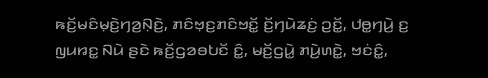ꤒꤢꤩ꤬ꤗꤢꤨꤗ꤫ꤢꤧ꤬ꤚꤤ꤬ꤡ꤫ꤢꤧ꤬, ꤊꤢꤨꤠ꤫ꤢ꤬ꤊꤢꤨꤠꤢꤩ꤭ ꤢꤩ꤬ꤚꤣꤧꤘꤢꤦ꤬ ꤑꤢꤩ꤭, ꤓꤥ꤭ꤚꤣꤧ꤬ ꤢ꤬ ꤜꤣꤙꤢ꤭ ꤡꤣꤧ ꤔꤢꤧ ꤒꤢꤩ꤬ꤞꤤꤋꤝꤢꤩ ꤢꤨ꤭, ꤗꤢꤩ꤬ꤞꤣꤧ꤭ ꤊꤣꤧ꤬ꤛꤢꤧ꤭, ꤠꤢꤦꤢꤨ꤭,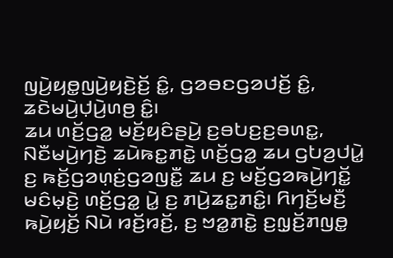ꤜꤣꤧ꤬ꤟꤥ꤭ꤜꤣꤧ꤬ꤟꤢꤧ꤬ꤢꤩ꤬ ꤢꤨ꤭, ꤞꤤꤋꤢꤞꤤꤓꤢꤩ꤬ ꤢꤨ꤭, ꤘꤢꤧꤗꤣꤧ꤬ꤓ꤫ꤣꤧ꤬ꤛꤥ꤬ ꤢꤨ꤭꤯
ꤘꤣ ꤛꤢꤩ꤬ꤞꤤ꤭ ꤗꤢꤩ꤬ꤟꤢꤨꤔꤣꤧ꤬ ꤢ꤬ꤋꤝꤢ꤬ꤢ꤬ꤋꤛꤢ꤭, ꤡꤢꤪꤗꤣꤧ꤬ꤚꤢꤧ꤬ ꤘꤣꤧꤒꤢ꤭ꤊꤢꤧ꤭ ꤛꤢꤩ꤬ꤞꤤ꤭ ꤘꤣ ꤞꤝꤤ꤬ꤓꤣꤧ꤭ ꤢ꤬ ꤒꤢꤩ꤬ꤞꤤꤛ꤫ꤢꤦ꤬ꤞꤤꤜꤢꤪ꤭ ꤘꤣ ꤢ꤬ ꤗꤢꤩ꤬ꤞꤤꤒꤣꤧ꤬ꤚꤢꤩ꤭ ꤗꤢꤨꤗ꤫ꤢꤧ꤬ ꤛꤢꤩ꤬ꤞꤤ꤭ ꤣꤧ꤭ ꤢ꤬ ꤊꤣꤧ꤬ꤘꤢ꤭ꤊꤢꤨ꤭꤯ ꤖꤚꤢꤩ꤬ꤗꤢꤪ꤬ ꤒꤣꤧ꤬ꤟꤢꤩ꤬ ꤡꤣꤧ ꤙꤢꤩ꤬ꤙꤢꤩ꤬, ꤢ꤬ ꤠꤤ꤭ꤊꤢꤧ꤭ ꤢ꤬ꤜ꤫ꤢꤩ꤬ꤊꤜꤥ꤭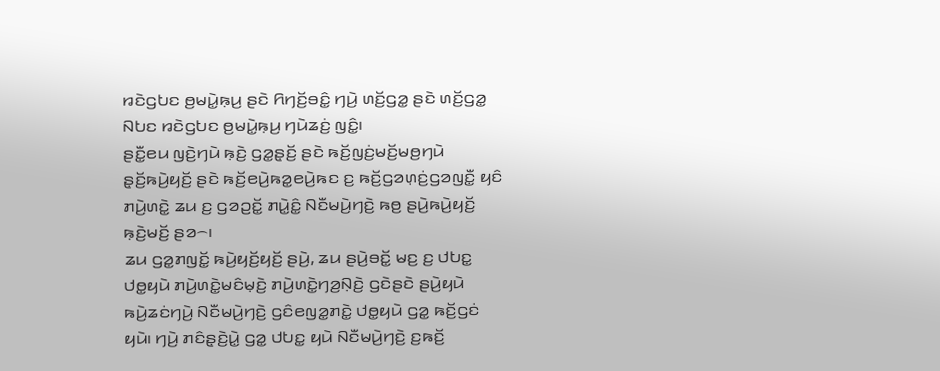ꤙꤢꤧꤞꤝꤢ ꤥ꤬ꤗꤣꤧ꤭ꤒ꤫ꤣ꤬ ꤔꤢꤧ ꤖꤚꤢꤩ꤬ꤋꤢꤨ꤭ ꤚꤣꤧ꤬ ꤛꤢꤩ꤬ꤞꤤ꤭ ꤔꤢꤧ ꤛꤢꤩ꤬ꤞꤤ꤭ ꤡꤝꤢ ꤙꤢꤧꤞꤝꤢ ꤥ꤬ꤗꤣꤧ꤭ꤒ꤫ꤣ꤬ ꤚꤣꤧꤘꤢꤦ꤬ ꤜꤢꤨ꤭꤯
ꤔꤢꤪ꤭ꤕꤣ ꤜꤢꤧ꤬ꤚꤣꤧ ꤒ꤫ꤢꤧ꤬ ꤞꤤ꤭ꤔ꤫ꤢꤩ꤬ ꤔꤢꤧ ꤒꤢꤩ꤬ꤜꤢꤦ꤬ꤗꤢꤩ꤬ꤗꤥ꤬ꤚꤣꤧ ꤔ꤫ꤢꤩ꤬ꤒꤣꤧ꤬ꤟꤢꤩ꤬ ꤔꤢꤧ ꤒꤢꤩ꤬ꤕꤣꤧ꤬ꤒꤤ꤭ꤕꤣꤧ꤬ꤒꤢ ꤢ꤬ ꤒꤢꤩ꤬ꤞꤤꤛ꤫ꤢꤦ꤬ꤞꤤꤜꤢꤪ꤭ ꤟꤢꤨ ꤊꤣꤧ꤬ꤛꤢꤧ꤭ ꤘꤣ ꤢ꤬ ꤞꤤꤑꤢꤩ꤭ ꤊꤣꤧ꤭ꤢꤨ꤭ ꤡꤢꤪꤗꤣꤧ꤬ꤚꤢꤧ꤬ ꤒꤥ꤬ ꤔꤣꤧ꤬ꤒꤣꤧ꤬ꤟꤢꤩ꤬ ꤒ꤫ꤢꤧ꤬ꤗꤢꤩ꤬ ꤔꤤ꤮꤯
ꤘꤣ ꤞꤤ꤭ꤊꤜꤢꤩ꤭ ꤒꤣꤧ꤬ꤟꤢꤩ꤬ꤟꤢꤩ꤬ ꤔꤣꤧ꤬, ꤘꤣ ꤔꤣꤧ꤬ꤋꤢꤩ꤭ ꤗꤢ꤬ ꤢ꤬ ꤓꤝꤢ꤭ ꤓꤥ꤭ꤟꤣꤧ ꤊꤣꤧ꤬ꤛꤢꤧ꤭ꤗꤢꤨꤗ꤫ꤢꤧ꤬ ꤊꤣꤧ꤬ꤛꤢꤧ꤭ꤚꤤ꤬ꤡ꤫ꤢꤧ꤬ ꤞꤢꤧꤔꤢꤧ ꤔꤣꤧ꤬ꤟꤣꤧ ꤒꤣꤧ꤬ꤘꤢꤦꤚꤣꤧ꤬ ꤡꤢꤪꤗꤣꤧ꤬ꤚꤢꤧ꤬ ꤞꤢꤨꤕꤜꤤ꤭ꤊꤢꤧ꤭ ꤓꤥ꤭ꤟꤣꤧ ꤞꤤ꤭ ꤒꤢꤩ꤬ꤞꤢꤦ ꤟꤣꤧ꤯ ꤚꤣꤧ꤬ ꤊꤢꤨꤔ꤫ꤢꤧ꤬ꤣꤧ꤭ ꤞꤤ꤭ ꤓꤝꤢ꤭ ꤟꤣꤧ ꤡꤢꤪꤗꤣꤧ꤬ꤚꤢꤧ꤬ ꤢ꤬ꤒꤢꤩ꤬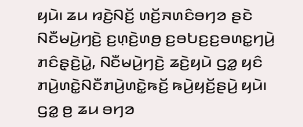ꤟꤣꤧ꤯ ꤘꤣ ꤙꤢꤧ꤬ꤡꤢꤩ꤬ ꤛꤢꤩ꤬ꤏꤛꤢꤨꤋꤚꤤ ꤔꤢꤧ ꤡꤢꤪꤗꤣꤧ꤬ꤚꤢꤧ꤬ ꤢ꤬ꤛ꤫ꤢꤧ꤬ꤛꤥ꤬ ꤢ꤬ꤋꤝꤢ꤬ꤢ꤬ꤋꤛꤢ꤭ꤚꤣꤧ꤬ ꤊꤢꤨꤔ꤫ꤢꤧ꤬ꤣꤧ꤭, ꤡꤢꤪꤗꤣꤧ꤬ꤚꤢꤧ꤬ ꤘꤢꤧ꤬ꤟꤣꤧ ꤞꤤ꤭ ꤟꤢꤨ ꤊꤣꤧ꤬ꤛꤢꤧ꤭ꤡꤢꤪꤊꤣꤧ꤬ꤛꤢꤧ꤭ꤒꤢꤩ꤬ ꤒꤣꤧ꤬ꤟꤢꤩ꤬ꤔꤣꤧ꤬ ꤟꤣꤧ꤯
ꤞꤤ꤭ ꤥ꤬ ꤘꤣ ꤋꤚꤤ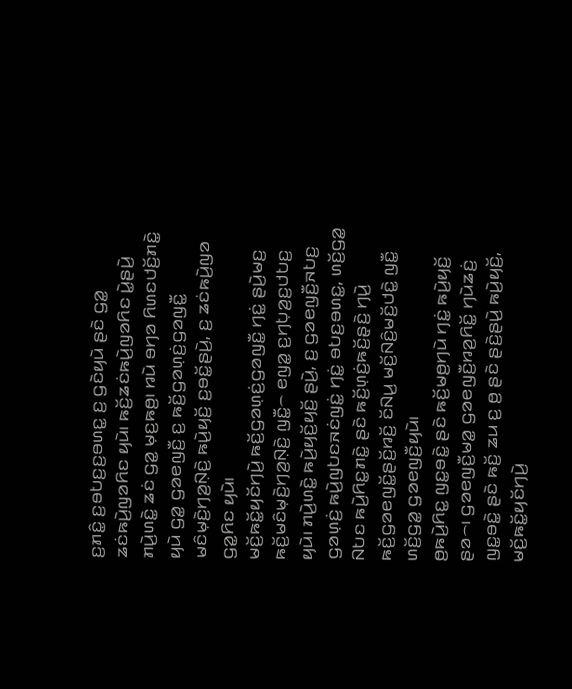ꤢ꤬ꤊꤢꤨ꤭ ꤢ꤬ꤋꤝꤢ꤬ꤢ꤬ꤋꤛꤢ꤭ ꤢ꤬ ꤞꤢꤧꤟꤣꤧ ꤔꤢꤧ ꤞꤤ꤭ ꤘꤢꤦꤒꤣꤧ꤬ꤜꤤꤖꤢ ꤟꤣꤧ꤯ ꤒꤢꤩ꤬ꤘꤢꤦꤒꤣꤧ꤬ꤜꤤꤖꤢ ꤣꤧ꤭ꤔꤣꤧ꤬ ꤊꤣꤧ꤬ꤛꤢꤧ꤭ ꤘꤢꤦ ꤞꤤ꤭ ꤗ꤫ꤢ꤬ꤒꤥ꤬꤯ ꤙꤣꤧ ꤋꤚꤤ ꤖꤛꤢꤓꤢꤩ꤬ꤊꤢꤧ꤭ ꤟꤣꤧ ꤞꤤ꤭ ꤞꤤꤕꤜꤢꤪ꤬ ꤢ꤬ ꤒꤢꤩ꤬ꤞꤤꤛ꤫ꤢꤦ꤬ꤞꤤꤜꤢꤪ꤭ ꤗꤢꤨꤗ꤫ꤢꤧ꤬ꤚꤤ꤬ꤡ꤫ꤢꤧ꤬ ꤒꤣꤧ꤬ꤟꤢꤩ꤬ ꤢ꤬ꤋꤢꤩ꤭ꤔꤣꤧ꤬, ꤢ꤬ ꤘꤢꤦꤒꤣꤧ꤬ꤜꤤ ꤞꤤ꤭ꤖꤢ ꤟꤣꤧ꤯
ꤗꤢꤩ꤬ꤒꤢꤩ꤭ꤟꤢꤩꤚꤣꤧ꤬ ꤒꤢꤩ꤬ꤞꤤꤛ꤫ꤢꤦ꤬ꤞꤤꤜꤢꤪ꤭ ꤚꤢꤦ꤭ ꤔꤣꤧ꤬ꤗꤢ꤬ ꤒꤢꤩ꤬ꤗꤢꤨꤗ꤫ꤢꤧ꤬ꤚꤤ꤬ꤡ꤫ꤢꤧ꤬ ꤜꤢꤪ꤭꤮ ꤕꤜꤤ꤭ ꤢ꤬ꤚꤝ꤫ꤤ꤬ꤢ꤬ꤓꤝꤢ꤬ ꤟꤣꤧ꤯ ꤊꤣꤧ꤬ꤛꤢꤧ꤭ ꤒꤣꤧ꤬ꤟꤢꤩ꤬ꤟꤢꤩ꤬ ꤔꤣꤧ꤬, ꤢ꤬ ꤞꤤꤕꤜꤢꤪ꤬ꤏꤝꤢ꤬ ꤞꤤꤛ꤫ꤢꤦ꤬ ꤒꤣꤧ꤬ꤜꤝꤢꤏꤢꤦꤜꤢꤦ꤭ ꤚꤢꤦ꤭ ꤋꤝꤢ꤬ꤋꤛꤢ꤭, ꤛꤢꤩ꤬ꤞꤤ꤭ ꤡꤝꤢ ꤒꤣꤧ꤬ꤖꤢ꤭ꤊꤢꤧ꤭ ꤔꤢꤧ ꤒꤢꤩ꤬ꤛ꤫ꤢꤦ꤬ꤒꤢꤩ꤬ꤔ꤫ꤢꤧ꤬ ꤚꤣꤧ꤬ ꤒꤢꤩ꤬ꤞꤤꤕꤜꤢꤩ꤭ꤔꤢꤩ꤬ꤙꤢꤩ꤬ ꤢꤩꤡꤣ꤬ ꤗꤢꤩ꤬ꤡꤢꤨ꤬ꤗꤢꤩ꤬ꤓꤢꤧ꤭ ꤜꤢꤪ꤭ ꤛꤢꤩ꤬ꤞꤤ꤭ ꤞꤤꤕꤜꤢꤪ꤬ꤟꤣꤧ꤯
ꤥ꤬ꤒꤣꤧ꤬ꤖꤢ꤭ ꤜꤢ꤭ꤋꤢꤧ꤭ ꤔꤢꤧ ꤒꤢꤩ꤬ꤗꤥ꤬ꤚꤣꤧ ꤚꤢꤦ꤭ ꤒꤣꤧ꤬ꤟꤢꤩ꤬ ꤔꤤ꤮꤯ ꤞꤤꤕꤜꤢꤪ꤬ꤗꤤ꤭ ꤞꤤꤕꤜꤢꤪ꤬ꤙꤤ꤬ꤖꤢꤩ꤭ ꤚꤣꤧꤘꤢꤦ꤬ ꤜꤢ꤭ꤋꤢꤧ꤭ ꤔꤢꤧ ꤒꤢꤩ꤬ ꤘꤣ ꤢ꤬ ꤥ꤬ ꤔꤢꤧ ꤔꤢꤧ꤬ꤔꤣꤧ꤬ ꤒꤣꤧ꤬ꤟꤢꤩ꤬, ꤗꤢꤩ꤬ꤒꤢꤩ꤭ꤟꤢꤩꤚꤣꤧ꤬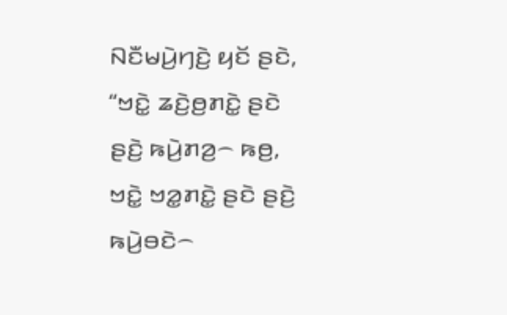ꤡꤢꤪꤗꤣꤧ꤬ꤚꤢꤧ꤬ ꤟꤢꤩ ꤔꤢꤧ, “ꤠꤢꤧ꤭ ꤘꤢꤧ꤬ꤥ꤬ꤊꤢꤧ꤭ ꤔꤢꤧ ꤔꤢꤧ꤬ ꤒꤣꤧ꤬ꤊꤤ꤬꤮ ꤒꤥ꤬, ꤠꤢꤧ꤭ ꤠꤤ꤭ꤊꤢꤧ꤭ ꤔꤢꤧ ꤔꤢꤧ꤬ ꤒꤣꤧ꤬ꤋꤢꤧ꤮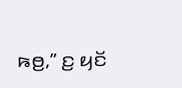ꤒꤥ꤬,” ꤢ꤬ ꤟꤢꤩ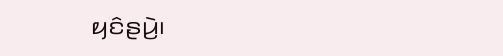ꤟꤢꤨꤔꤣꤧ꤬꤯